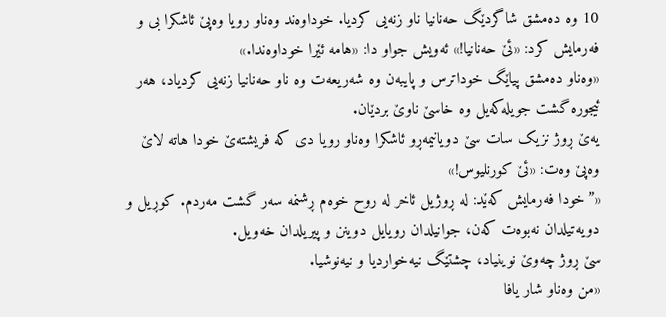10 وه دەمشق شاگردێگ حەنانیا ناو زنەیی کردیا. خوداوەند وەناو رویا وەپێ ئاشکرا بی و فەرمایش کرد: «ئێ حەنانیا!» ئەویش جواو دا: «هامه ئێرا خوداوەندا.»
«وەناو دەمشق پیاێگ خوداترس و پایبەن وه شەریعەت وه ناو حەنانیا زنەیی کردیاد، هەر ئیجوره گشت جویلەکەیل وه خاسێ ناوێ بردێان.
یەێ ڕوژ نزیک سات سێ دویانیمەڕو ئاشکرا وەناو رویا دی که فریشتەێ خودا هاته لاێ وەپێ وەت: «ئێ کورنلیوس!»
«”خودا فەرمایش کەێد: له ڕوژیل ئاخر له روح خوەم ڕشنمه سەر گشت مەردم. کوڕيل و دویەتیلدان نەبوەت کەن، جوانیلدان رویایل دوینن و پیریلدان خەویل.
سێ ڕوژ چەوێ نوینیاد، چشتێگ نیەخواردیا و نیەنوشیا.
«من وەناو شار یافا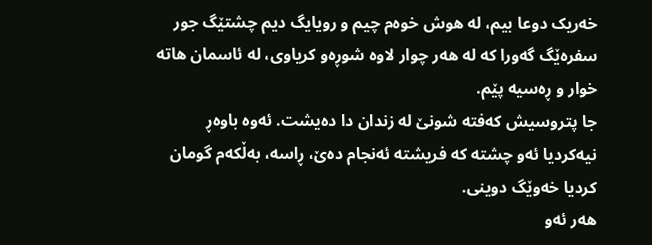خەریک دوعا بیم، له هوش خوەم چیم و رویایگ دیم چشتێگ جور سفرەێگ گەورا که له هەر چوار لاوه شوڕەو کریاوی، له ئاسمان هاته خوار و ڕەسیه پێم.
جا پتروسیش کەفته شونێ له زندان دا دەیشت. ئەوه باوەڕ نیەکردیا ئەو چشته که فریشته ئەنجام دەێ، ڕاسه، بەڵکەم گومان کردیا خەوێگ دوینی.
هەر ئەو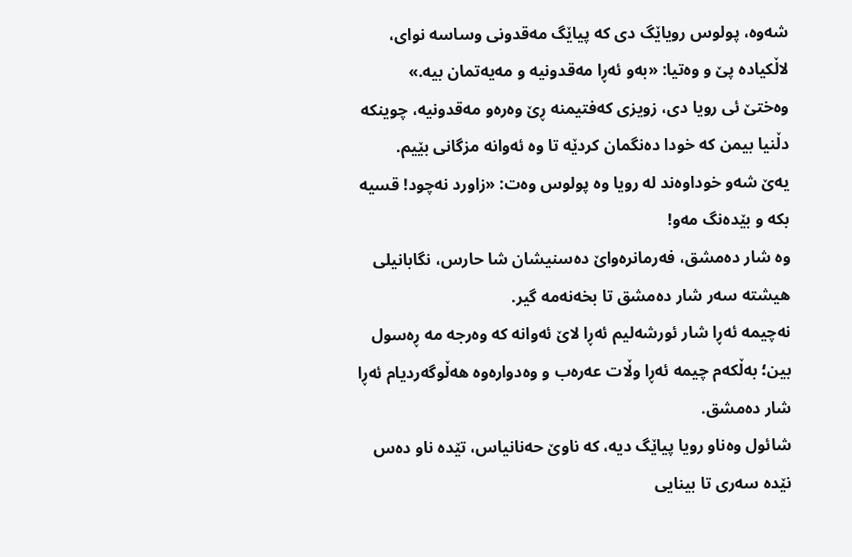شەوه، پولوس رویاێگ دی که پیاێگ مەقدونی وساسه نوای، لاڵکیاده پێ و وەتیا: «بەو ئەڕا مەقدونیه و مەیەتمان بیه.»
وەختێ ئی رویا دی، زویزی کەفتیمنه ڕێ وەرەو مەقدونیه، چوینکه دڵنیا بیمن که خودا دەنگمان کردێه تا وه ئەوانه مزگانی بێیم.
یەێ شەو خوداوەند له رویا وه پولوس وەت: «زاورد نەچود! قسیه بکه و بێدەنگ مەو!
وه شار دەمشق، فەرمانرەواێ دەسنیشان شا حارس، نگابانیلی هیشته سەر شار دەمشق تا بخەنەمه گیر.
نەچیمه ئەڕا شار ئورشەلیم ئەڕا لاێ ئەوانه که وەرجه مه ڕەسول بین؛ بەڵکەم چیمه ئەڕا وڵات عەرەب و وەدوارەوه هەڵوگەردیام ئەڕا شار دەمشق.
شائول وەناو رویا پیاێگ دیه، که ناوێ حەنانیاس، تێدە ناو دەس نێده سەری تا بینایی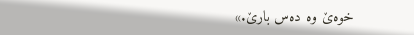خوەێ وه دەس بارێ.»